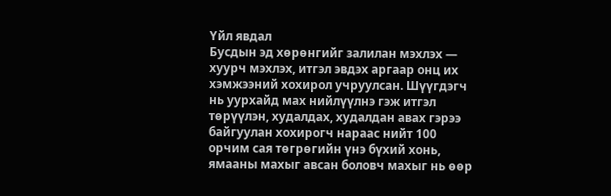Үйл явдал
Бусдын эд хөрөнгийг залилан мэхлэх — хуурч мэхлэх, итгэл эвдэх аргаар онц их хэмжээний хохирол учруулсан. Шүүгдэгч нь уурхайд мах нийлүүлнэ гэж итгэл төрүүлэн, худалдах, худалдан авах гэрээ байгуулан хохирогч нараас нийт 100 орчим сая төгрөгийн үнэ бүхий хонь, ямааны махыг авсан боловч махыг нь өөр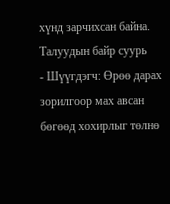хүнд зарчихсан байна.
Талуудын байр суурь
- Шүүгдэгч: Өрөө дарах зорилгоор мах авсан бөгөөд хохирлыг төлнө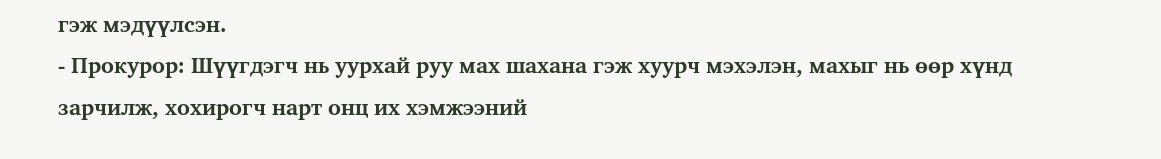гэж мэдүүлсэн.
- Прокурор: Шүүгдэгч нь уурхай руу мах шахана гэж хуурч мэхэлэн, махыг нь өөр хүнд зарчилж, хохирогч нарт онц их хэмжээний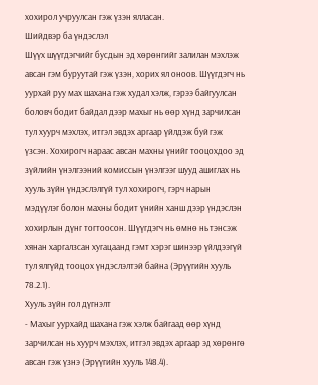хохирол учруулсан гэж үзэн ялласан.
Шийдвэр ба үндэслэл
Шүүх шүүгдэгчийг бусдын эд хөрөнгийг залилан мэхлэж авсан гэм буруутай гэж үзэн, хорих ял оноов. Шүүгдэгч нь уурхай руу мах шахана гэж худал хэлж, гэрээ байгуулсан боловч бодит байдал дээр махыг нь өөр хүнд зарчилсан тул хуурч мэхлэх, итгэл эвдэх аргаар үйлдэж буй гэж үзсэн. Хохирогч нараас авсан махны үнийг тооцохдоо эд зүйлийн үнэлгээний комиссын үнэлгээг шууд ашиглах нь хууль зүйн үндэслэлгүй тул хохирогч, гэрч нарын мэдүүлэг болон махны бодит үнийн ханш дээр үндэслэн хохирлын дүнг тогтоосон. Шүүгдэгч нь өмнө нь тэнсэж хянан харгалзсан хугацаанд гэмт хэрэг шинээр үйлдээгүй тул ялгүйд тооцох үндэслэлтэй байна (Эрүүгийн хууль 78.2.1).
Хууль зүйн гол дүгнэлт
- Махыг уурхайд шахана гэж хэлж байгаад өөр хүнд зарчилсан нь хуурч мэхлэх, итгэл эвдэх аргаар эд хөрөнгө авсан гэж үзнэ (Эрүүгийн хууль 148.4).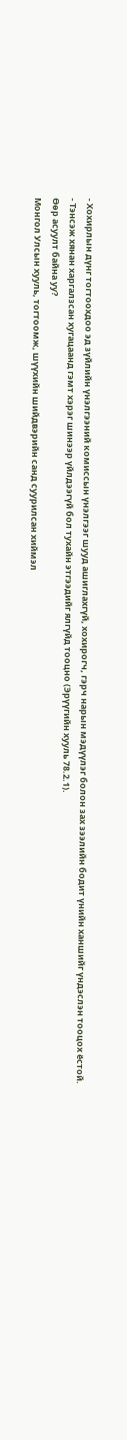- Хохирлын дүнг тогтоохдоо эд зүйлийн үнэлгээний комиссын үнэлгээг шууд ашиглахгүй, хохирогч, гэрч нарын мэдүүлэг болон зах зээлийн бодит үнийн ханшийг үндэслэн тооцох ёстой.
- Тэнсэж хянан харгалзсан хугацаанд гэмт хэрэг шинээр үйлдээгүй бол тухайн этгээдийг ялгүйд тооцно (Эрүүгийн хууль 78.2.1).
Өөр асуулт байна уу?
Монгол Улсын хууль, тогтоомж, шүүхийн шийдвэрийн санд суурилсан хиймэл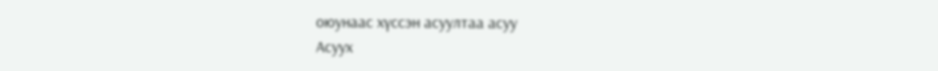оюунаас хүссэн асуултаа асуу
Асуух